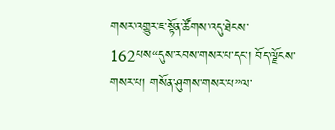གསར་འགྱུར་ཇ་སྟོན་ཚོགས་འདུ་ཐེངས་162པས“དུས་རབས་གསར་པ་དང་། བོད་ལྗོངས་གསར་པ། གསོན་ཤུགས་གསར་པ”ལ་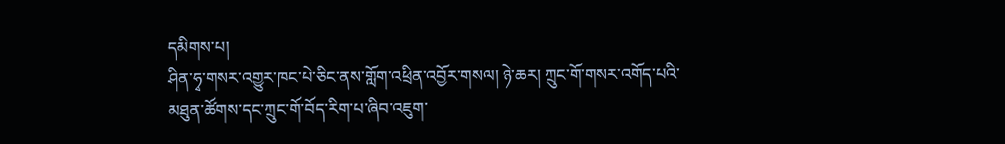དམིགས་པ།
ཤིན་ཧྭ་གསར་འགྱུར་ཁང་པེ་ཅིང་ནས་གློག་འཕྲིན་འབྱོར་གསལ། ཉེ་ཆར། ཀྲུང་གོ་གསར་འགོད་པའི་མཐུན་ཚོགས་དང་ཀྲུང་གོ་བོད་རིག་པ་ཞིབ་འཇུག་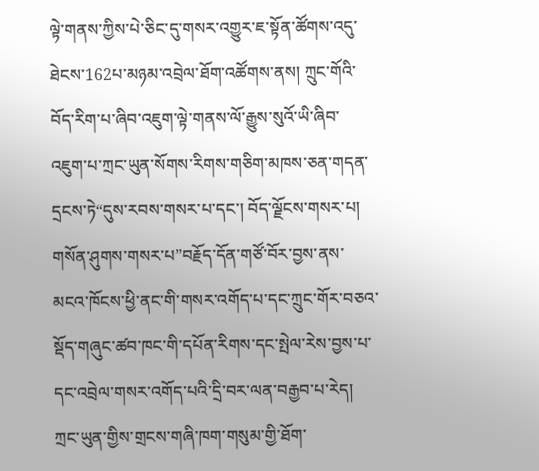ལྟེ་གནས་ཀྱིས་པེ་ཅིང་དུ་གསར་འགྱུར་ཇ་སྟོན་ཚོགས་འདུ་ཐེངས་162པ་མཉམ་འབྲེལ་ཐོག་འཚོགས་ནས། ཀྲུང་གོའི་བོད་རིག་པ་ཞིབ་འཇུག་ལྟེ་གནས་ལོ་རྒྱུས་སུའོ་ཡི་ཞིབ་འཇུག་པ་ཀྲང་ཡུན་སོགས་རིགས་གཅིག་མཁས་ཅན་གདན་དྲངས་ཏེ“དུས་རབས་གསར་པ་དང་། བོད་ལྗོངས་གསར་པ། གསོན་ཤུགས་གསར་པ”བརྗོད་དོན་གཙོ་བོར་བྱས་ནས་མངའ་ཁོངས་ཕྱི་ནང་གི་གསར་འགོད་པ་དང་ཀྲུང་གོར་བཅའ་སྡོད་གཞུང་ཚབ་ཁང་གི་དཔོན་རིགས་དང་སྤེལ་རེས་བྱས་པ་དང་འབྲེལ་གསར་འགོད་པའི་དྲི་བར་ལན་བརྒྱབ་པ་རེད།
ཀྲང་ཡུན་གྱིས་གྲངས་གཞི་ཁག་གསུམ་གྱི་ཐོག་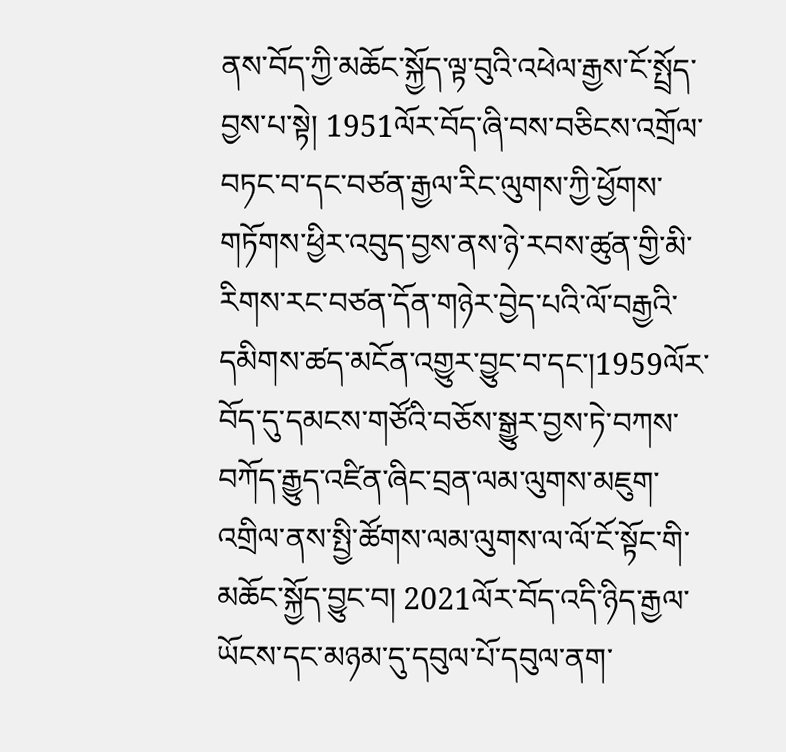ནས་བོད་ཀྱི་མཆོང་སྐྱོད་ལྟ་བུའི་འཕེལ་རྒྱས་ངོ་སྤྲོད་བྱས་པ་སྟེ། 1951ལོར་བོད་ཞི་བས་བཅིངས་འགྲོལ་བཏང་བ་དང་བཙན་རྒྱལ་རིང་ལུགས་ཀྱི་ཕྱོགས་གཏོགས་ཕྱིར་འབུད་བྱས་ནས་ཉེ་རབས་ཚུན་གྱི་མི་རིགས་རང་བཙན་དོན་གཉེར་བྱེད་པའི་ལོ་བརྒྱའི་དམིགས་ཚད་མངོན་འགྱུར་བྱུང་བ་དང་།1959ལོར་བོད་དུ་དམངས་གཙོའི་བཅོས་སྒྱུར་བྱས་ཏེ་བཀས་བཀོད་རྒྱུད་འཛིན་ཞིང་བྲན་ལམ་ལུགས་མཇུག་འགྲིལ་ནས་སྤྱི་ཚོགས་ལམ་ལུགས་ལ་ལོ་ངོ་སྟོང་གི་མཆོང་སྐྱོད་བྱུང་བ། 2021ལོར་བོད་འདི་ཉིད་རྒྱལ་ཡོངས་དང་མཉམ་དུ་དབུལ་པོ་དབུལ་ནག་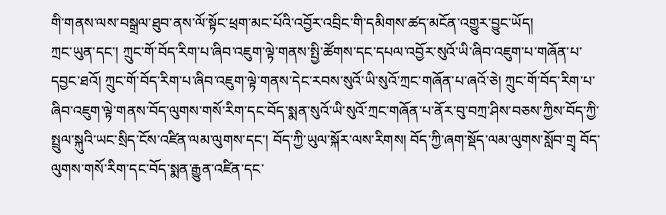གི་གནས་ལས་བསྒྲལ་ཐུབ་ནས་ལོ་སྟོང་ཕྲག་མང་པོའི་འབྱོར་འབྲིང་གི་དམིགས་ཚད་མངོན་འགྱུར་བྱུང་ཡོད།
ཀྲང་ཡུན་དང་། ཀྲུང་གོ་བོད་རིག་པ་ཞིབ་འཇུག་ལྟེ་གནས་སྤྱི་ཚོགས་དང་དཔལ་འབྱོར་སུའོ་ཡི་ཞིབ་འཇུག་པ་གཞོན་པ་དབྱང་ཐའོ། ཀྲུང་གོ་བོད་རིག་པ་ཞིབ་འཇུག་ལྟེ་གནས་དེང་རབས་སུའོ་ཡི་སུའོ་ཀྲང་གཞོན་པ་ཞའོ་ཅེ། ཀྲུང་གོ་བོད་རིག་པ་ཞིབ་འཇུག་ལྟེ་གནས་བོད་ལུགས་གསོ་རིག་དང་བོད་སྨན་སུའོ་ཡི་སུའོ་ཀྲང་གཞོན་པ་ནོར་བུ་བཀྲ་ཤིས་བཅས་ཀྱིས་བོད་ཀྱི་སྤྲུལ་སྐུའི་ཡང་སྲིད་ངོས་འཛིན་ལམ་ལུགས་དང་། བོད་ཀྱི་ཡུལ་སྐོར་ལས་རིགས། བོད་ཀྱི་ཞག་སྡོད་ལམ་ལུགས་སློབ་གྲྭ བོད་ལུགས་གསོ་རིག་དང་བོད་སྨན་རྒྱུན་འཛིན་དང་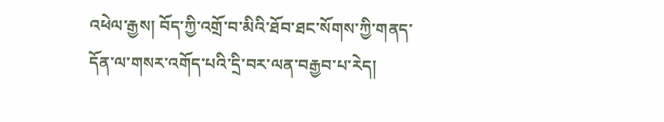འཕེལ་རྒྱས། བོད་ཀྱི་འགྲོ་བ་མིའི་ཐོབ་ཐང་སོགས་ཀྱི་གནད་དོན་ལ་གསར་འགོད་པའི་དྲི་བར་ལན་བརྒྱབ་པ་རེད།